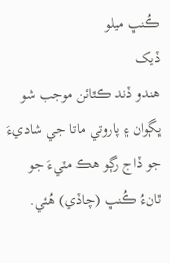ڪُنڀ ميلو
ڏيک
ھندو ڏند ڪٿائن موجب شو ڀڳوان ۽ پاروتي ماتا جي شاديءَ جو ڏاج رڳو ھڪ مٽيءَ جو ٿانءُ ڪُنڀ (چاڏي) ھُئي.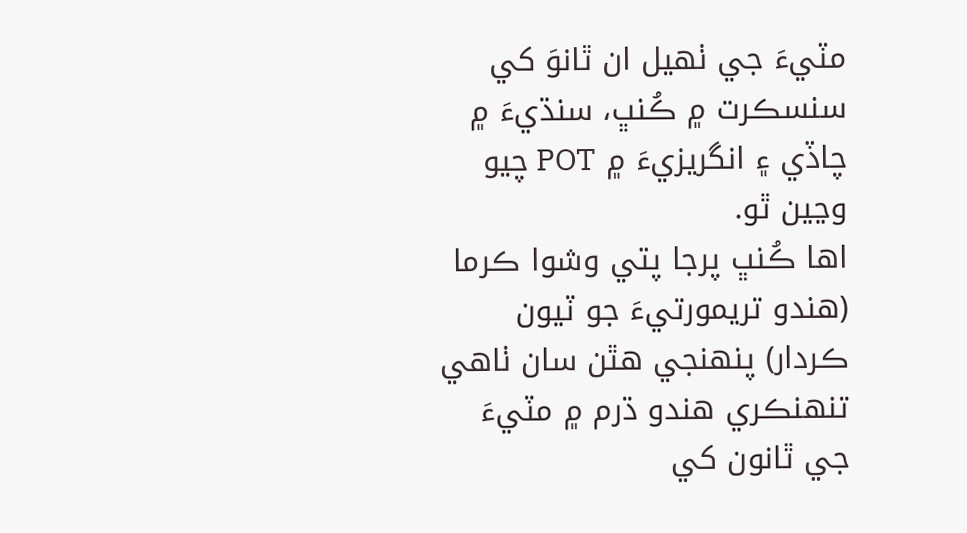مٽيءَ جي ٺھيل ان ٿانوَ کي سنسڪرت ۾ ڪُنڀ، سنڌيءَ ۾ چاڏي ۽ انگريزيءَ ۾ POT چيو وڃين ٿو.
اھا ڪُنڀ پرجا پتي وشوا ڪرما (ھندو تريمورتيءَ جو ٽيون ڪردار) پنھنجي ھٿن سان ٺاھي تنھنڪري ھندو ڌرم ۾ مٽيءَ جي ٿانون کي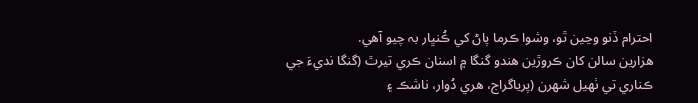احترام ڏنو وڃين ٿو، وشوا ڪرما پاڻ کي ڪُنڀار بہ چيو آھي.
ھزارين سالن کان ڪروڙين ھندو گنگا ۾ اسنان ڪري تيرٿ (گنگا نديءَ جي ڪناري تي ٺھيل شھرن (پرياگراج، ھري دُوار، ناشڪ ۽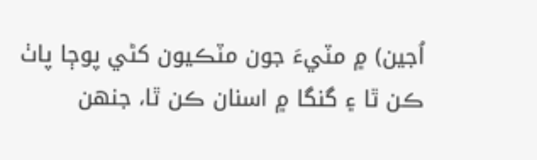اُجين) ۾ مٽيءَ جون مٽڪيون کڻي پوڄا پاٺ ڪن ٿا ۽ گنگا ۾ اسنان ڪن ٿا، جنھن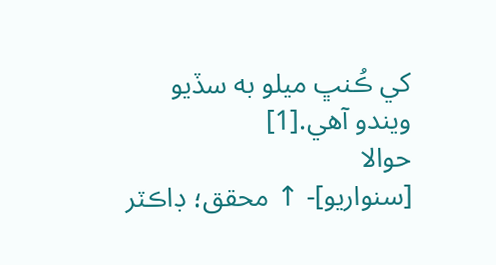کي ڪُنڀ ميلو به سڏيو ويندو آھي.[1]
حوالا
[سنواريو]- ↑ محقق؛ ڊاڪٽر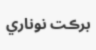برڪت نوناري